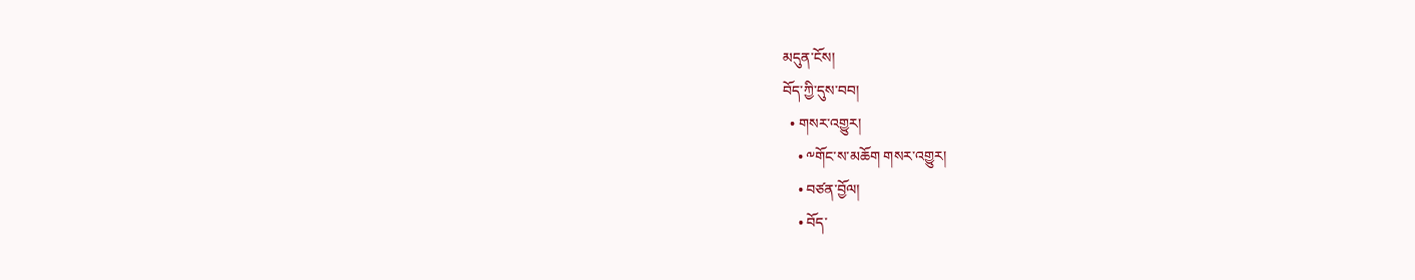མདུན་ངོས།
བོད་ཀྱི་དུས་བབ།
  • གསར་འགྱུར།
    • ༸གོང་ས་མཆོག གསར་འགྱུར།
    • བཙན་བྱོལ།
    • བོད་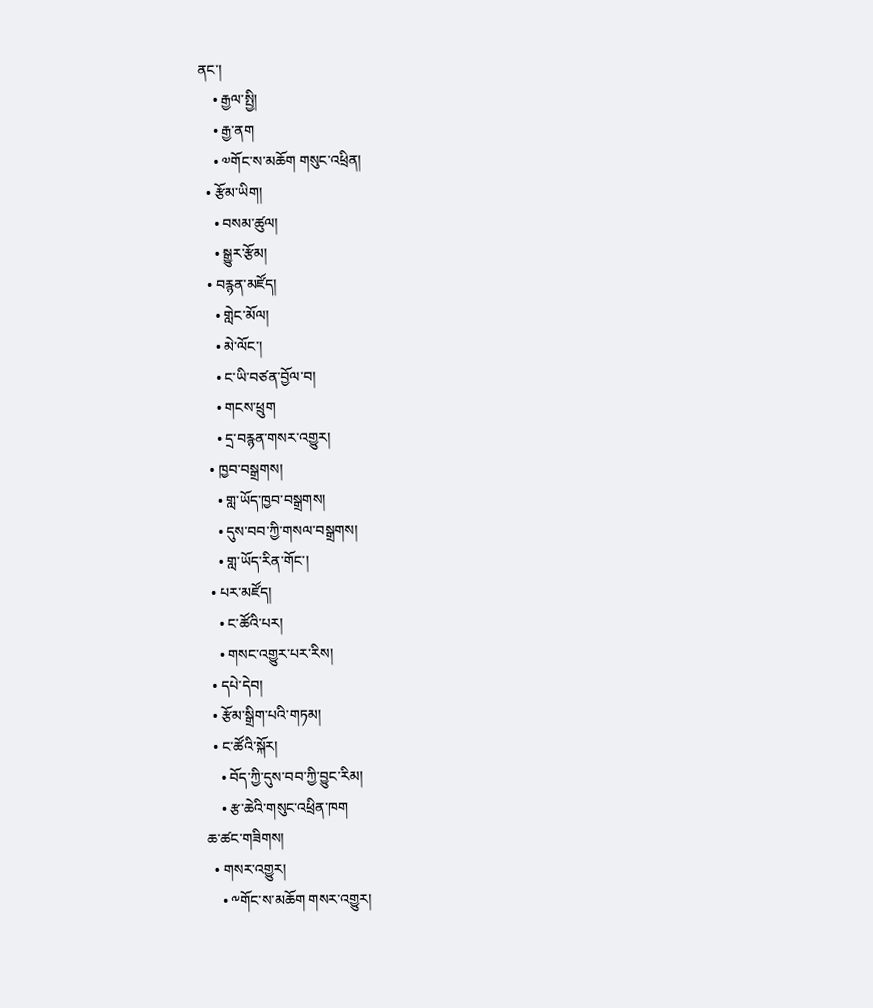ནང་།
    • རྒྱལ་སྤྱི།
    • རྒྱ་ནག
    • ༧གོང་ས་མཆོག གསུང་འཕྲིན།
  • རྩོམ་ཡིག།
    • བསམ་ཚུལ།
    • སྒྱུར་རྩོམ།
  • བརྙན་མཛོད།
    • གླེང་མོལ།
    • མེ་ལོང་།
    • ང་ཡི་བཙན་བྱོལ་བ།
    • གངས་ཕྲུག
    • དྲ་བརྙན་གསར་འགྱུར།
  • ཁྱབ་བསྒྲགས།
    • གླ་ཡོད་ཁྱབ་བསྒྲགས།
    • དུས་བབ་ཀྱི་གསལ་བསྒྲགས།
    • གླ་ཡོད་རིན་གོང་།
  • པར་མཛོད།
    • ང་ཚོའི་པར།
    • གསང་འགྱུར་པར་རིས།
  • དཔེ་དེབ།
  • རྩོམ་སྒྲིག་པའི་གཏམ།
  • ང་ཚོའི་སྐོར།
    • བོད་ཀྱི་དུས་བབ་ཀྱི་བྱུང་རིམ།
    • རྩ་ཆེའི་གསུང་འཕྲིན་ཁག
ཆ་ཚང་གཟིགས།
  • གསར་འགྱུར།
    • ༸གོང་ས་མཆོག གསར་འགྱུར།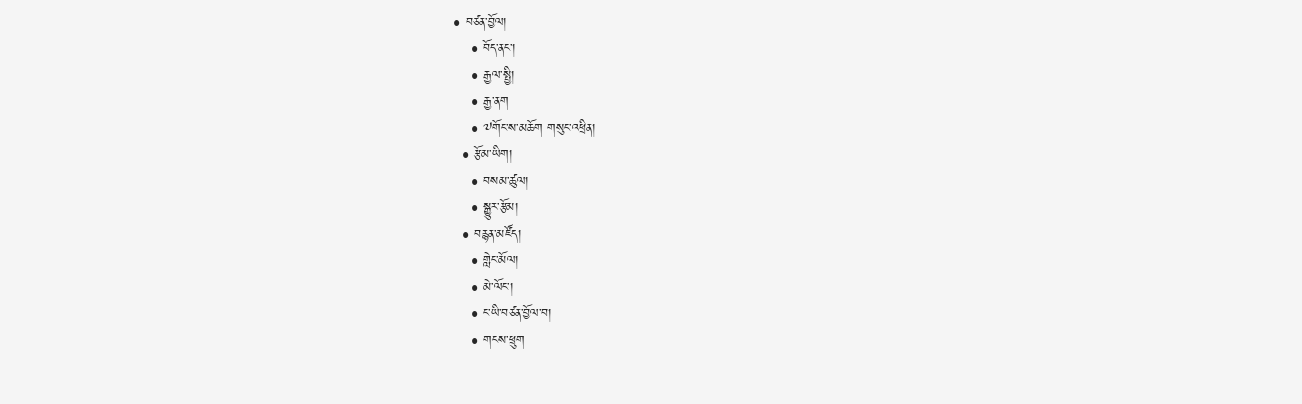• བཙན་བྱོལ།
    • བོད་ནང་།
    • རྒྱལ་སྤྱི།
    • རྒྱ་ནག
    • ༧གོང་ས་མཆོག གསུང་འཕྲིན།
  • རྩོམ་ཡིག།
    • བསམ་ཚུལ།
    • སྒྱུར་རྩོམ།
  • བརྙན་མཛོད།
    • གླེང་མོལ།
    • མེ་ལོང་།
    • ང་ཡི་བཙན་བྱོལ་བ།
    • གངས་ཕྲུག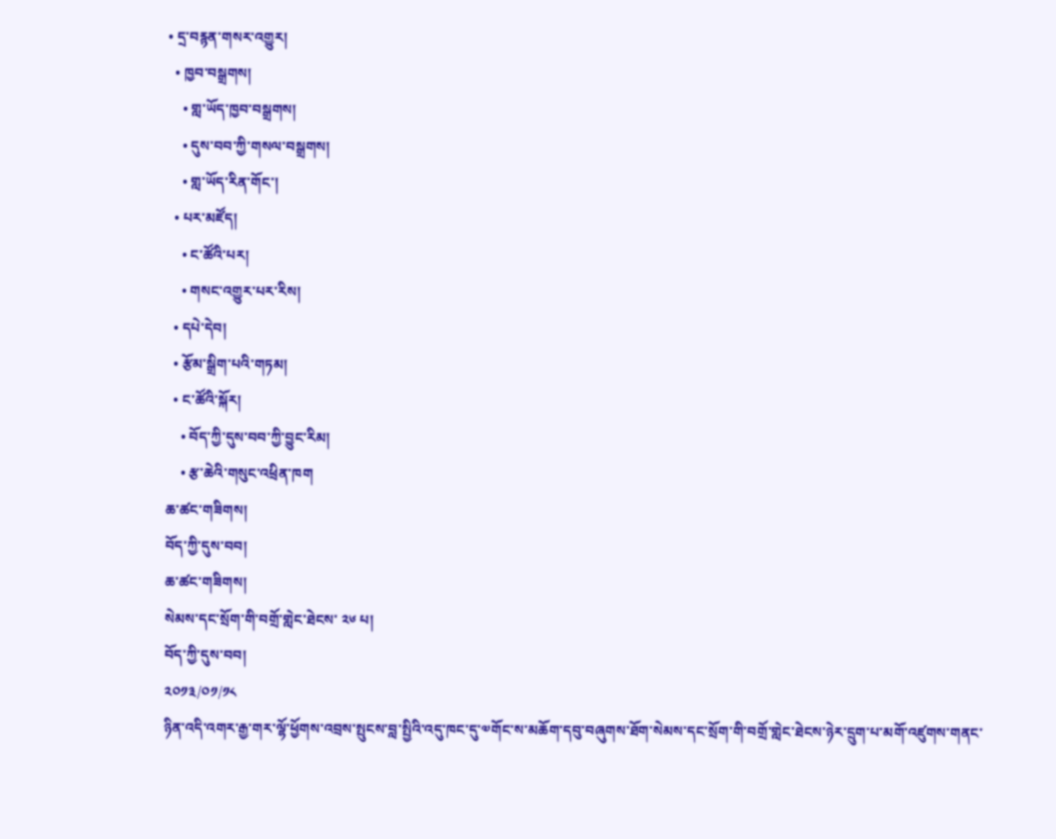• དྲ་བརྙན་གསར་འགྱུར།
  • ཁྱབ་བསྒྲགས།
    • གླ་ཡོད་ཁྱབ་བསྒྲགས།
    • དུས་བབ་ཀྱི་གསལ་བསྒྲགས།
    • གླ་ཡོད་རིན་གོང་།
  • པར་མཛོད།
    • ང་ཚོའི་པར།
    • གསང་འགྱུར་པར་རིས།
  • དཔེ་དེབ།
  • རྩོམ་སྒྲིག་པའི་གཏམ།
  • ང་ཚོའི་སྐོར།
    • བོད་ཀྱི་དུས་བབ་ཀྱི་བྱུང་རིམ།
    • རྩ་ཆེའི་གསུང་འཕྲིན་ཁག
ཆ་ཚང་གཟིགས།
བོད་ཀྱི་དུས་བབ།
ཆ་ཚང་གཟིགས།
སེམས་དང་སྲོག་གི་བགྲོ་གླེང་ཐེངས་ ༢༦ པ།
བོད་ཀྱི་དུས་བབ།
༢༠༡༣/༠༡/༡༨
ཉིན་འདི་འགར་རྒྱ་གར་ལྷོ་ཕྱོགས་འབྲས་སྤུངས་བླ་སྤྱིའི་འདུ་ཁང་དུ་༧གོང་ས་མཆོག་དབུ་བཞུགས་ཐོག་སེམས་དང་སྲོག་གི་བགྲོ་གླེང་ཐེངས་ཉེར་དྲུག་པ་མགོ་འཛུགས་གནང་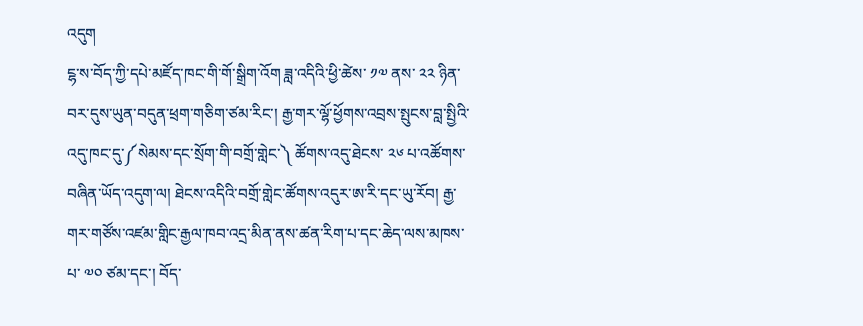འདུག
ངྷ་ས་བོད་ཀྱི་དཔེ་མཛོད་ཁང་གི་གོ་སྒྲིག་འོག ཟླ་འདིའི་ཕྱི་ཚེས་ ༡༧ ནས་ ༢༢ ཉིན་བར་དུས་ཡུན་བདུན་ཕྲག་གཅིག་ཙམ་རིང་། རྒྱ་གར་ལྷོ་ཕྱོགས་འབྲས་སྤུངས་བླ་སྤྱིའི་འདུ་ཁང་དུ་༼སེམས་དང་སྲོག་གི་བགྲོ་གླེང་༽ ཚོགས་འདུ་ཐེངས་ ༢༦ པ་འཚོགས་བཞིན་ཡོད་འདུག་ལ། ཐེངས་འདིའི་བགྲོ་གླེང་ཚོགས་འདུར་ཨ་རི་དང་ཡུ་རོབ། རྒྱ་གར་གཙོས་འཛམ་གླིང་རྒྱལ་ཁབ་འདྲ་མིན་ནས་ཚན་རིག་པ་དང་ཆེད་ལས་མཁས་པ་ ༧༠ ཙམ་དང་། བོད་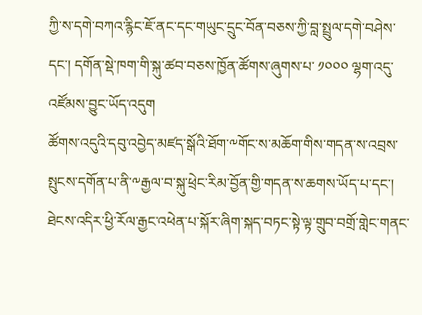ཀྱི་ས་དགེ་བཀའ་རྙིང་ཇོ་ནང་དང་གཡུང་དྲུང་བོན་བཅས་ཀྱི་བླ་སྤྲུལ་དགེ་བཤེས་དང་། དགོན་སྡེ་ཁག་གི་སྐུ་ཚབ་བཅས་ཁྱོན་ཚོགས་ཞུགས་པ་ ༡༠༠༠ ལྷག་འདུ་འཛོམས་བྱུང་ཡོད་འདུག
ཚོགས་འདུའི་དབུ་འབྱེད་མཛད་སྒོའི་ཐོག་༸གོང་ས་མཆོག་གིས་གདན་ས་འབྲས་སྤུངས་དགོན་པ་ནི་༸རྒྱལ་བ་སྐུ་ཕྲེང་རིམ་བྱོན་གྱི་གདན་ས་ཆགས་ཡོད་པ་དང་། ཐེངས་འདིར་ཕྱི་རོལ་རྒྱང་འཕེན་པ་སྐོར་ཞིག་སྐད་བཏང་སྟེ་ལྟ་གྲུབ་བགྲོ་གླེང་གནང་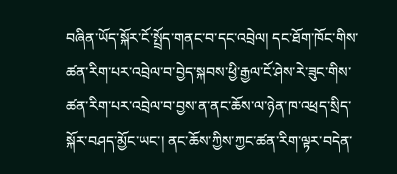བཞིན་ཡོད་སྐོར་ངོ་སྤྲོད་གནང་བ་དང་འབྲེལ། དང་ཐོག་ཁོང་གིས་ཚན་རིག་པར་འབྲེལ་བ་བྱེད་སྐབས་ཕྱི་རྒྱལ་ངོ་ཤེས་རེ་ཟུང་གིས་ཚན་རིག་པར་འབྲེལ་བ་བྱས་ན་ནང་ཆོས་ལ་ཉེན་ཁ་འཕྲད་སྲིད་སྐོར་བཤད་མྱོང་ཡང་། ནང་ཆོས་ཀྱིས་ཀྱང་ཚན་རིག་ལྟར་བདེན་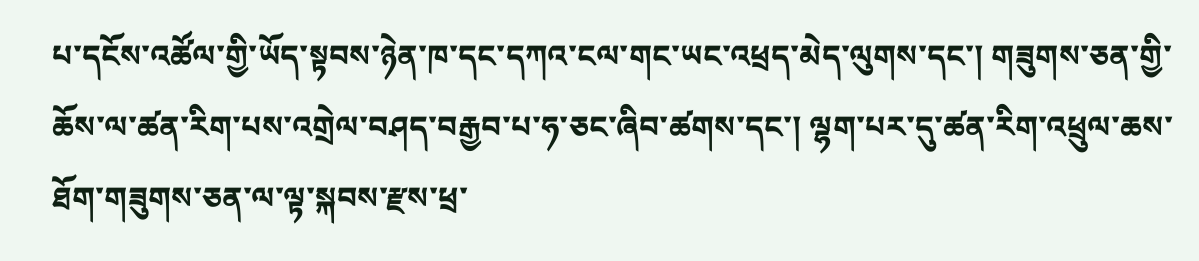པ་དངོས་འཚོལ་གྱི་ཡོད་སྟབས་ཉེན་ཁ་དང་དཀའ་ངལ་གང་ཡང་འཕྲད་མེད་ལུགས་དང་། གཟུགས་ཅན་གྱི་ཆོས་ལ་ཚན་རིག་པས་འགྲེལ་བཤད་བརྒྱབ་པ་ཧ་ཅང་ཞིབ་ཚགས་དང་། ལྷག་པར་དུ་ཚན་རིག་འཕྲུལ་ཆས་ཐོག་གཟུགས་ཅན་ལ་ལྟ་སྐབས་རྫས་ཕྲ་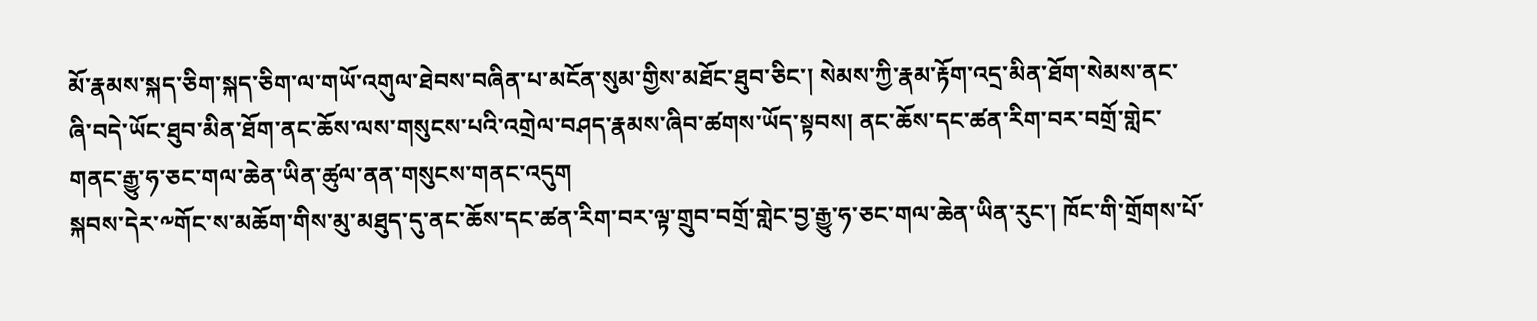མོ་རྣམས་སྐད་ཅིག་སྐད་ཅིག་ལ་གཡོ་འགུལ་ཐེབས་བཞིན་པ་མངོན་སུམ་གྱིས་མཐོང་ཐུབ་ཅིང་། སེམས་ཀྱི་རྣམ་རྟོག་འདྲ་མིན་ཐོག་སེམས་ནང་ཞི་བདེ་ཡོང་ཐུབ་མིན་ཐོག་ནང་ཆོས་ལས་གསུངས་པའི་འགྲེལ་བཤད་རྣམས་ཞིབ་ཚགས་ཡོད་སྟབས། ནང་ཆོས་དང་ཚན་རིག་བར་བགྲོ་གླེང་གནང་རྒྱུ་ཧ་ཅང་གལ་ཆེན་ཡིན་ཚུལ་ནན་གསུངས་གནང་འདུག
སྐབས་དེར་༸གོང་ས་མཆོག་གིས་མུ་མཐུད་དུ་ནང་ཆོས་དང་ཚན་རིག་བར་ལྟ་གྲུབ་བགྲོ་གླེང་བྱ་རྒྱུ་ཧ་ཅང་གལ་ཆེན་ཡིན་རུང་། ཁོང་གི་གྲོགས་པོ་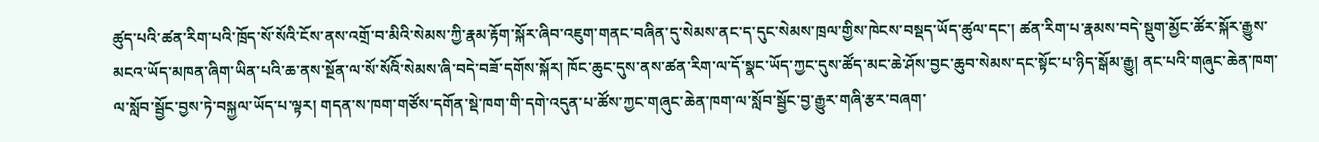ཚུད་པའི་ཚན་རིག་པའི་ཁྲོད་སོ་སོའི་ངོས་ནས་འགྲོ་བ་མིའི་སེམས་ཀྱི་རྣམ་རྟོག་སྐོར་ཞིབ་འཇུག་གནང་བཞིན་དུ་སེམས་ནང་ད་དུང་སེམས་ཁྲལ་གྱིས་ཁེངས་བསྡད་ཡོད་ཚུལ་དང་། ཚན་རིག་པ་རྣམས་བདེ་སྡུག་མྱོང་ཚོར་སྐོར་རྒྱུས་མངའ་ཡོད་མཁན་ཞིག་ཡིན་པའི་ཆ་ནས་སྔོན་ལ་སོ་སོའིོ་སེམས་ཞི་བདེ་བཟོ་དགོས་སྐོར། ཁོང་ཆུང་དུས་ནས་ཚན་རིག་ལ་དོ་སྣང་ཡོད་ཀྱང་དུས་ཚོད་མང་ཆེ་ཤོས་བྱང་ཆུབ་སེམས་དང་སྟོང་པ་ཉིད་སྒོམ་རྒྱུ། ནང་པའི་གཞུང་ཆེན་ཁག་ལ་སློབ་སྦྱོང་བྱས་ཏེ་བསྐྱལ་ཡོད་པ་ལྟར། གདན་ས་ཁག་གཙོས་དགོན་སྡེ་ཁག་གི་དགེ་འདུན་པ་ཚོས་ཀྱང་གཞུང་ཆེན་ཁག་ལ་སློབ་སྦྱོང་བྱ་རྒྱུར་གཞི་རྩར་བཞག་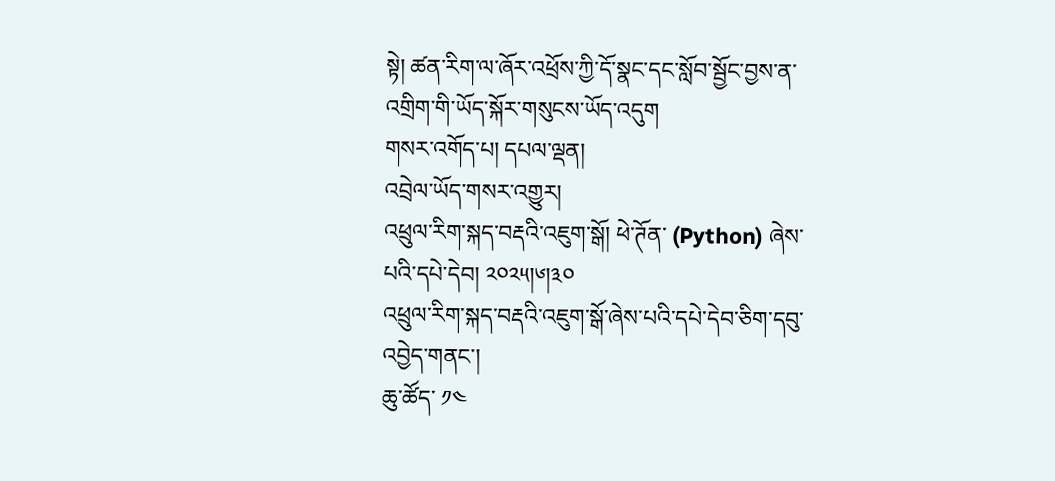སྟེ། ཚན་རིག་ལ་ཞོར་འཕྲོས་ཀྱི་དོ་སྣང་དང་སློབ་སྦྱོང་བྱས་ན་འགྲིག་གི་ཡོད་སྐོར་གསུངས་ཡོད་འདུག
གསར་འགོད་པ། དཔལ་ལྡན།
འབྲེལ་ཡོད་གསར་འགྱུར།
འཕྲུལ་རིག་སྐད་བརྡའི་འཇུག་སྒོ། ཕེ་ཊོན་ (Python) ཞེས་པའི་དཔེ་དེབ། ༢༠༢༥།༦།༣༠
འཕྲུལ་རིག་སྐད་བརྡའི་འཇུག་སྒོ་ཞེས་པའི་དཔེ་དེབ་ཅིག་དབུ་འབྱེད་གནང་།
ཆུ་ཚོད་ ༡༤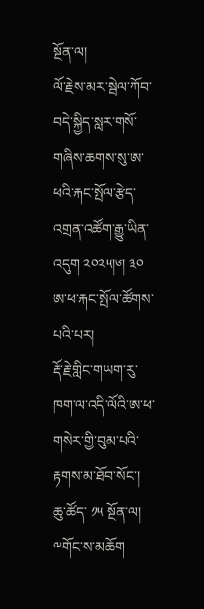སྔོན་ལ།
ལོ་རྗེས་མར་སྦེལ་ཀོབ་བདེ་སྐྱིད་སླར་གསོ་གཞིས་ཆགས་སུ་ཨ་ཕའི་རྐང་སྤོལ་རྩེད་འགྲན་འཚོག་རྒྱུ་ཡིན་འདུག ༢༠༢༥།༦། ༣༠ ཨ་ཕ་རྐང་སྤོལ་ཚོགས་པའི་པར།
རྡོ་རྗེ་གླིང་གཡག་རུ་ཁག་ལ་འདི་ལོའི་ཨ་ཕ་གསེར་གྱི་བུམ་པའི་རྟགས་མ་ཐོབ་སོང་།
ཆུ་ཚོད་ ༡༥ སྔོན་ལ།
༸གོང་ས་མཆོག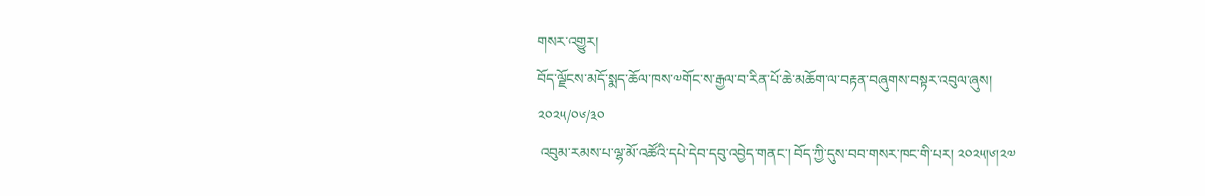གསར་འགྱུར།
བོད་ལྗོངས་མདོ་སྨད་ཆོལ་ཁས་༧གོང་ས་རྒྱལ་བ་རིན་པོ་ཆེ་མཆོག་ལ་བརྟན་བཞུགས་བསྟར་འབུལ་ཞུས།
༢༠༢༥/༠༦/༣༠
 འབུམ་རམས་པ་ལྷ་མོ་འཚོའི་དཔེ་དེབ་དབུ་འབྱེད་གནང་། བོད་ཀྱི་དུས་བབ་གསར་ཁང་གི་པར། ༢༠༢༥།༦།༢༧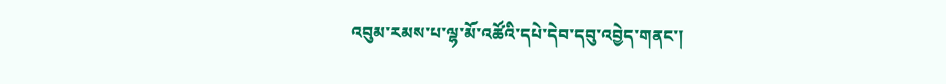འབུམ་རམས་པ་ལྷ་མོ་འཚོའི་དཔེ་དེབ་དབུ་འབྱེད་གནང་།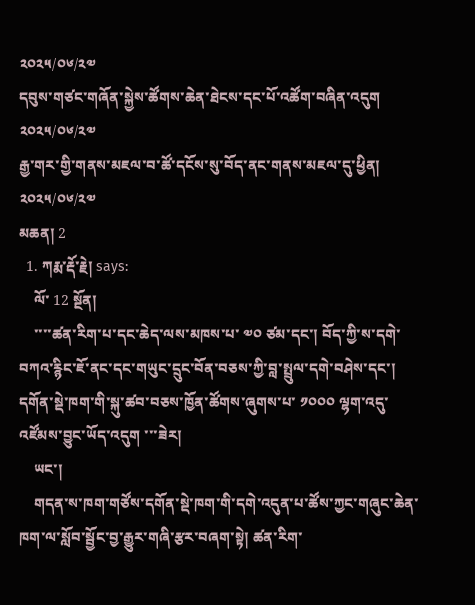༢༠༢༥/༠༦/༢༧
དབུས་གཙང་གཞོན་སྐྱེས་ཚོགས་ཆེན་ཐེངས་དང་པོ་འཚོག་བཞིན་འདུག
༢༠༢༥/༠༦/༢༧
རྒྱ་གར་གྱི་གནས་མཇལ་བ་ཚོ་དངོས་སུ་བོད་ནང་གནས་མཇལ་དུ་ཕྱིན།
༢༠༢༥/༠༦/༢༧
མཆན། 2
  1. ཀརྨ་རྡོ་རྗེ། says:
    ལོ་ 12 སྔོན།
    ་་་་ཚན་རིག་པ་དང་ཆེད་ལས་མཁས་པ་ ༧༠ ཙམ་དང་། བོད་ཀྱི་ས་དགེ་བཀའ་རྙིང་ཇོ་ནང་དང་གཡུང་དྲུང་བོན་བཅས་ཀྱི་བླ་སྤྲུལ་དགེ་བཤེས་དང་། དགོན་སྡེ་ཁག་གི་སྐུ་ཚབ་བཅས་ཁྱོན་ཚོགས་ཞུགས་པ་ ༡༠༠༠ ལྷག་འདུ་འཛོམས་བྱུང་ཡོད་འདུག ་་་ཟེར།
    ཡང་།
    གདན་ས་ཁག་གཙོས་དགོན་སྡེ་ཁག་གི་དགེ་འདུན་པ་ཚོས་ཀྱང་གཞུང་ཆེན་ཁག་ལ་སློབ་སྦྱོང་བྱ་རྒྱུར་གཞི་རྩར་བཞག་སྟེ། ཚན་རིག་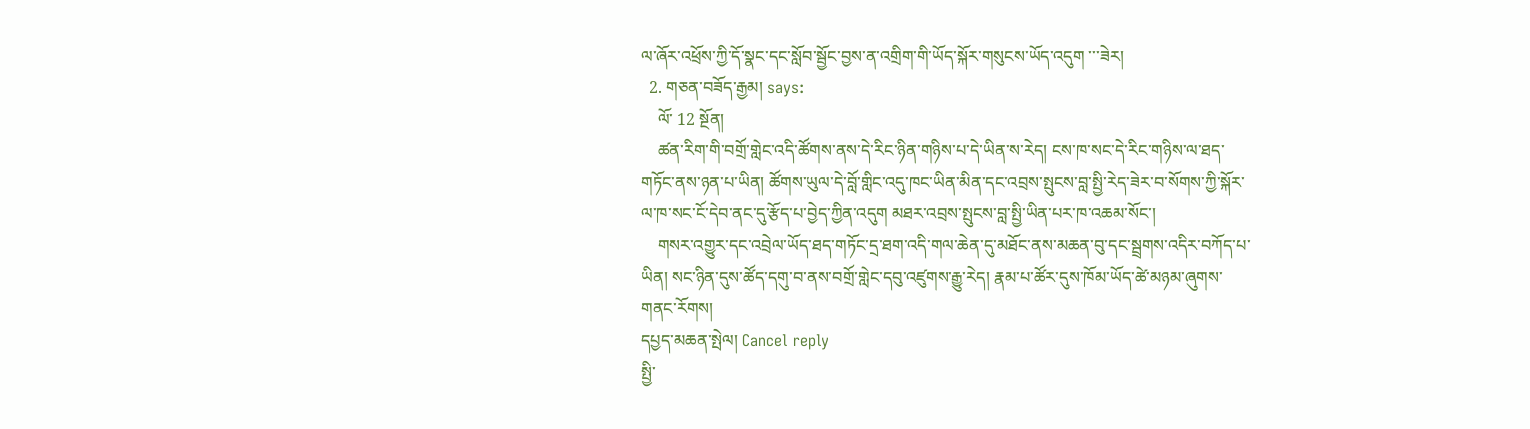ལ་ཞོར་འཕྲོས་ཀྱི་དོ་སྣང་དང་སློབ་སྦྱོང་བྱས་ན་འགྲིག་གི་ཡོད་སྐོར་གསུངས་ཡོད་འདུག ་་་ཟེར།
  2. གཅན་བཟོད་རྒྱམ། says:
    ལོ་ 12 སྔོན།
    ཚན་རིག་གི་བགྲོ་གླེང་འདི་ཚོགས་ནས་དེ་རིང་ཉིན་གཉིས་པ་དེ་ཡིན་ས་རེད། ངས་ཁ་སང་དེ་རིང་གཉིས་ལ་ཐད་གཏོང་ནས་ཉན་པ་ཡིན། ཚོགས་ཡུལ་དེ་བློ་གླིང་འདུ་ཁང་ཡིན་མིན་དང་འབྲས་སྤུངས་བླ་སྤྱི་རེད་ཟེར་བ་སོགས་ཀྱི་སྐོར་ལ་ཁ་སང་ངོ་དེབ་ནང་དུ་རྩོད་པ་བྱེད་ཀྱིན་འདུག མཐར་འབྲས་སྤུངས་བླ་སྤྱི་ཡིན་པར་ཁ་འཆམ་སོང་།
    གསར་འགྱུར་དང་འབྲེལ་ཡོད་ཐད་གཏོང་དྲ་ཐག་འདི་གལ་ཆེན་དུ་མཐོང་ནས་མཆན་བུ་དང་སྦྲགས་འདིར་བཀོད་པ་ཡིན། སང་ཉིན་དུས་ཚོད་དགུ་བ་ནས་བགྲོ་གླེང་དབུ་འཛུགས་རྒྱུ་རེད། རྣམ་པ་ཚོར་དུས་ཁོམ་ཡོད་ཚེ་མཉམ་ཞུགས་གནང་རོགས།
དཔྱད་མཆན་སྤེལ། Cancel reply
སྤྱི་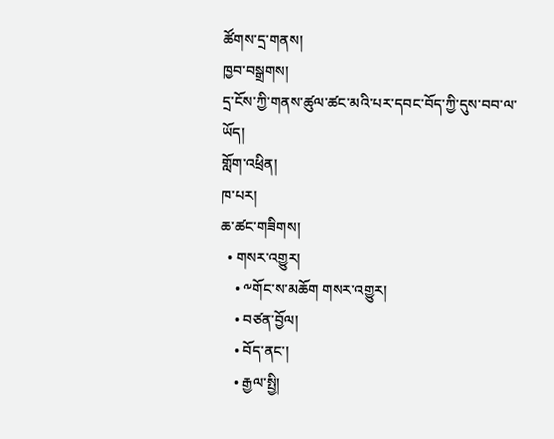ཚོགས་དྲ་གནས།
ཁྱབ་བསྒྲགས།
དྲ་ངོས་ཀྱི་གནས་ཚུལ་ཚང་མའི་པར་དབང་བོད་ཀྱི་དུས་བབ་ལ་ཡོད།
གློག་འཕྲིན།
ཁ་པར།
ཆ་ཚང་གཟིགས།
  • གསར་འགྱུར།
    • ༸གོང་ས་མཆོག གསར་འགྱུར།
    • བཙན་བྱོལ།
    • བོད་ནང་།
    • རྒྱལ་སྤྱི།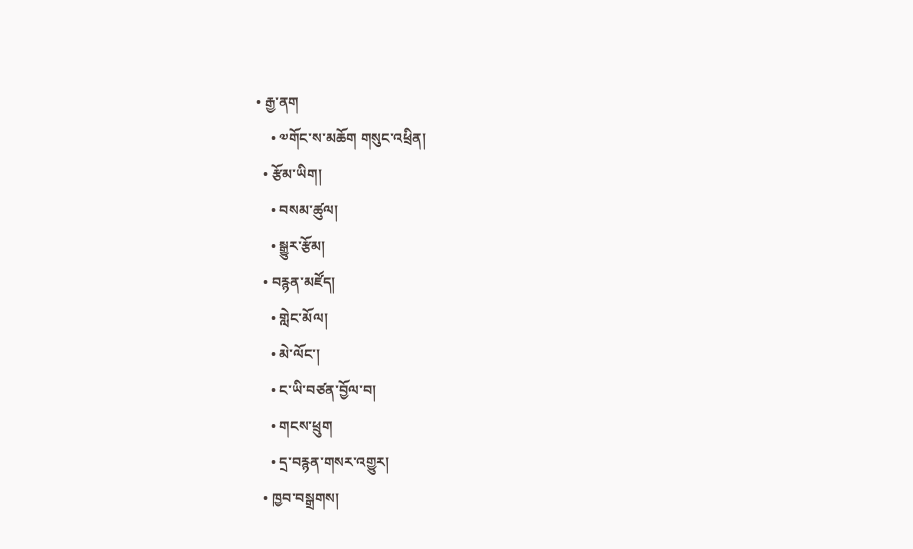• རྒྱ་ནག
    • ༧གོང་ས་མཆོག གསུང་འཕྲིན།
  • རྩོམ་ཡིག།
    • བསམ་ཚུལ།
    • སྒྱུར་རྩོམ།
  • བརྙན་མཛོད།
    • གླེང་མོལ།
    • མེ་ལོང་།
    • ང་ཡི་བཙན་བྱོལ་བ།
    • གངས་ཕྲུག
    • དྲ་བརྙན་གསར་འགྱུར།
  • ཁྱབ་བསྒྲགས།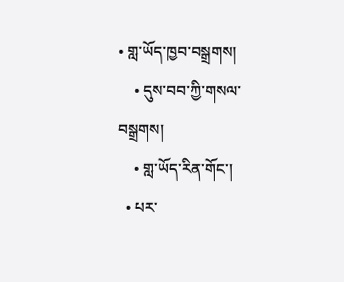• གླ་ཡོད་ཁྱབ་བསྒྲགས།
    • དུས་བབ་ཀྱི་གསལ་བསྒྲགས།
    • གླ་ཡོད་རིན་གོང་།
  • པར་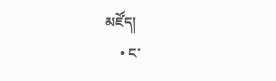མཛོད།
    • ང་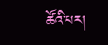ཚོའི་པར།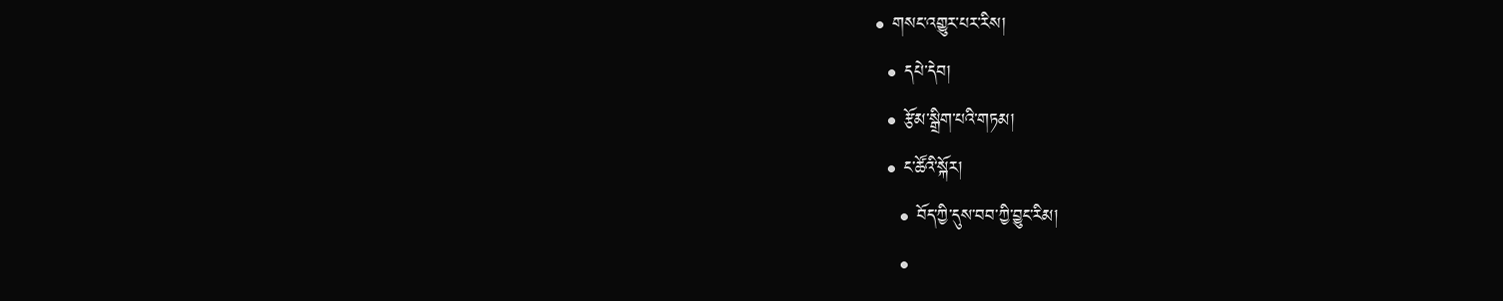• གསང་འགྱུར་པར་རིས།
  • དཔེ་དེབ།
  • རྩོམ་སྒྲིག་པའི་གཏམ།
  • ང་ཚོའི་སྐོར།
    • བོད་ཀྱི་དུས་བབ་ཀྱི་བྱུང་རིམ།
    •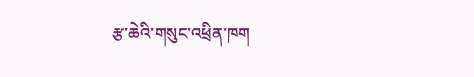རྩ་ཆེའི་གསུང་འཕྲིན་ཁག